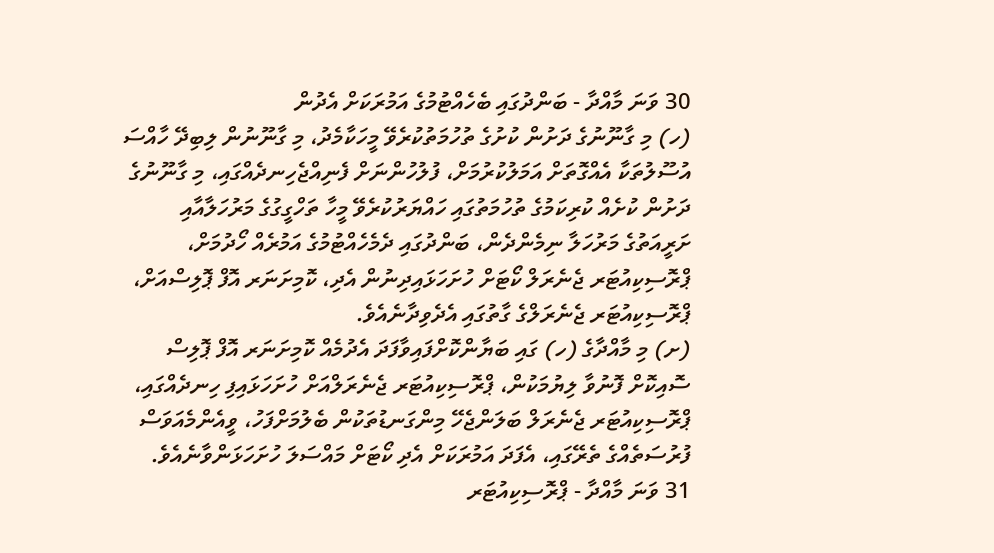30 ވަނަ މާއްދާ - ބަންދުގައި ބެހެއްޓުމުގެ އަމުރަކަށް އެދުން
(ހ) މި ގާނޫނުގެ ދަށުން ކުށުގެ ތުހުމަތުކުރެވޭ މީހަކާމެދު، މި ގާނޫނުން ލިބިދޭ ހާއްސަ އުސޫލުތަކާ އެއްގޮތަށް އަމަލުކުރުމަށް، ފުލުހުންނަށް ފެނިއްޖެހިނދެއްގައި، މި ގާނޫނުގެ ދަށުން ކުށެއް ކުރިކަމުގެ ތުހުމަތުގައި ހައްޔަރުކުރެވޭ މީހާ ތަހްގީގުގެ މަރުހަލާއާއި ށަރީއަތުގެ މަރުހަލާ ނިމެންދެން، ބަންދުގައި ދެމެހެއްޓުމުގެ އަމުރެއް ހޯދުމަށް، ޕްރޮސިކިއުޓަރ ޖެނެރަލް ކޯޓަށް ހުށަހަޅައިދިނުން އެދި، ކޮމިށަނަރ އޮފް ޕޮލިސްއަށް، ޕްރޮސިކިއުޓަރ ޖެނެރަލްގެ ގާތުގައި އެދެވިދާނެއެވެ.
(ށ) މި މާއްދާގެ (ހ) ގައި ބަޔާންކޮށްފައިވާފަދަ އެދުމެއް ކޮމިށަނަރ އޮފް ޕޮލިސް ސޮއިކޮށް ފޮނުވާ ލިޔުމަކުން، ޕްރޮސިކިއުޓަރ ޖެނެރަލްއަށް ހުށަހަޅައިފި ހިނދެއްގައި، ޕްރޮސިކިއުޓަރ ޖެނެރަލް ބަލަންޖެހޭ މިންގަނޑުތަކުން ބެލުމަށްފަހު، ވީއެންމެއަވަސް ފުރުސަތެއްގެ ތެރޭގައި، އެފަދަ އަމުރަކަށް އެދި ކޯޓަށް މައްސަލަ ހުށަހަޅަންވާނެއެވެ.
31 ވަނަ މާއްދާ - ޕްރޮސިކިއުޓަރ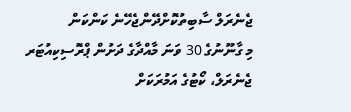ޖެނެރަލް ސާބިތުކޮށްދޭންޖެހޭނެ ކަންކަން
މި ގާނޫނުގެ 30 ވަނަ މާއްދާގެ ދަށުން ޕްރޮސިކިއުޓަރ ޖެނެރަލް، ކޯޓުގެ އަމުރަކަށް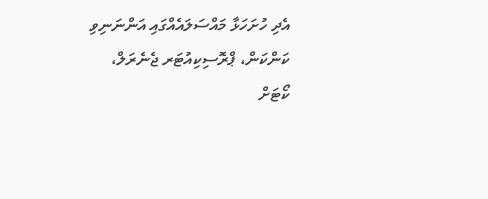އެދި ހުށަހަޅާ މައްސަލައެއްގައި އަންނަނިވި ކަންކަން، ޕްރޮސިކިއުޓަރ ޖެނެރަލް، ކޯޓަށް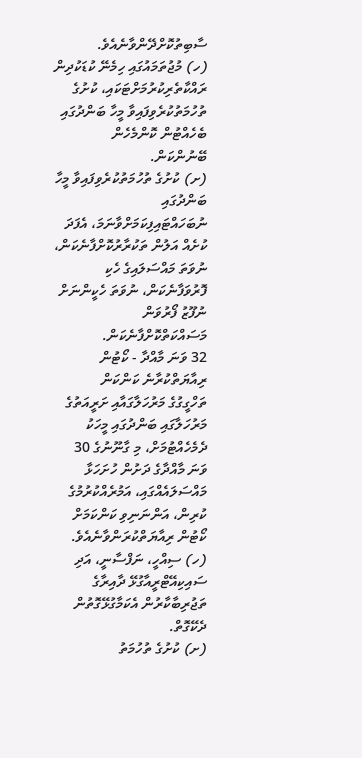ސާބިތުކޮށްދޭންވާނެއެވެ.
(ހ) މުޖުތަމައުގައި ހިމެނޭ ކުޑަކުދިން ރައްކާތެރިކުރުމަށްޓަކައި، ކުށުގެ ތުހުމަތުކުރެވިފައިވާ މީހާ ބަންދުގައި ބެހެއްޓުން ކޮންމެހެން ބޭނުންކަން.
(ށ) ކުށުގެ ތުހުމަތުކުރެވިފައިވާ މީހާ ބަންދުގައި ނުބަހައްޓައިފިކަމަށްވާނަމަ، އެފަދަ ކުށެއް އަލުން ތަކުރާރުކޮށްފާނެކަން، ނުވަތަ މައްސަލައިގެ ހެކި ފޮރުވަފާނެކަން، ނުވަތަ ހެކީންނަށް ނުފޫޒު ފޯރުވަން މަސައްކަތްކޮށްފާނެކަން.
32 ވަނަ މާއްދާ - ކޯޓުން ރިއާޔަތްކުރާނެ ކަންކަން
ތަހްގީގުގެ މަރުހަލާގައާއި ށަރީއަތުގެ މަރުހަލާގައި ބަންދުގައި މީހަކު ދެމެހެއްޓުމަށް، މި ގާނޫނުގެ 30 ވަނަ މާއްދާގެ ދަށުން ހުށަހަޅާ މައްސަލައެއްގައި، އަމުރެއްކުރުމުގެ ކުރިން، އަންނަނިވި ކަންކަމަށް ކޯޓުން ރިއާޔަތްކުރަންވާނެއެވެ.
(ހ) ސިއްހީ، ނަފްސާނީ، އަދި ސައިކިއޭޓްރީއާގުޅޭ ދާއިރާގެ ތަޖުރިބާކާރުން އެކަމާގުޅޭގޮތުން ދެކޭގޮތް.
(ށ) ކުށުގެ ތުހުމަތު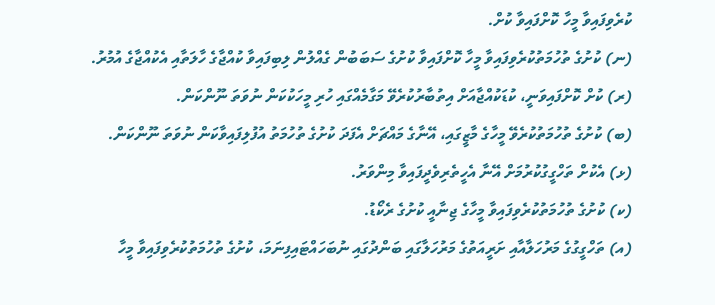ކުރެވިފައިވާ މީހާ ކޮށްފައިވާ ކުށް.
(ނ) ކުށުގެ ތުހުމަތުކުރެވިފައިވާ މީހާ ކޮށްފައިވާ ކުށުގެ ސަބަބުން ގެއްލުން ލިބިފައިވާ ކުއްޖާގެ ހާލަތާއި އެކުއްޖާގެ އުމުރު.
(ރ) ކުށް ކޮށްފައިވަނީ، ކުޑަކުއްޖާއަށް އިތުބާރުކުރެވޭ މަގާމެއްގައި ހުރި މީހަކުކަން ނުވަތަ ނޫންކަން.
(ބ) ކުށުގެ ތުހުމަތުކުރެވޭ މީހާގެ މާޒީގައި، އޭނާގެ މައްޗަށް އެފަދަ ކުށުގެ ތުހުމަތު އުފުލިފައިވާކަން ނުވަތަ ނޫންކަން.
(ޅ) އެކުށް ތަހްގީގުކުރުމަށް އޭނާ އެހީތެރިވެދީފައިވާ މިންވަރު.
(ކ) ކުށުގެ ތުހުމަތުކުރެވިފައިވާ މީހާގެ ޖިނާއީ ކުށުގެ ރެކޯޑު.
(އ) ތަހްގީގުގެ މަރުހަލާއާއި ށަރީއަތުގެ މަރުހަލާގައި ބަންދުގައި ނުބަހައްޓައިފިނަމަ، ކުށުގެ ތުހުމަތުކުރެވިފައިވާ މީހާ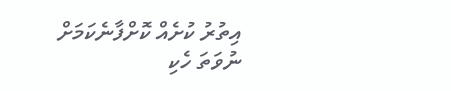އިތުރު ކުށެއް ކޮށްފާނެކަމަށް ނުވަތަ ހެކި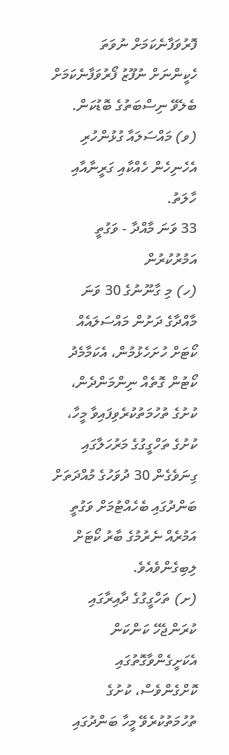ފޮރުވަފާނެކަމަށް ނުވަތަ ހެކީންނަށް ނުފޫޒު ފޯރުވަފާނެކަމަށް ބެލެވޭ ނިސްބަތުގެ ބޮޑުކަން.
(ވ) މައްސަލައާ ގުޅުންހުރި އެހެނިހެން ހެއްކާއި ގަރީނާއާއި ހާލަތު.
33 ވަނަ މާއްދާ - ވަގުތީ އަމުރުކުރުން
(ހ) މި ގާނޫނުގެ 30 ވަނަ މާއްދާގެ ދަށުން މައްސަލައެއް ކޯޓަށް ހުށަހެޅުމުން، އެކަމާމެދު ކޯޓުން ގޮތެއް ނިންމަންދެން، ކުށުގެ ތުހުމަތުކުރެވިފައިވާ މީހާ، ކުށުގެ ތަހްގީގުގެ މަރުހަލާގައި ގިނަވެގެން 30 ދުވަހުގެ މުއްދަތަށް ބަންދުގައި ބެހެއްޓުމަށް ވަގުތީ އަމުރެއް ނެރުމުގެ ބާރު ކޯޓަށް ލިބިގެންވެއެވެ.
(ށ) ތަހްގީގުގެ ދާއިރާގައި ކުރަންޖެހޭ ކަންކަން އެކަށީގެންވާގޮތުގައި ކޮށްގެންވެސް، ކުށުގެ ތުހުމަތުކުރެވޭ މީހާ ބަންދުގައި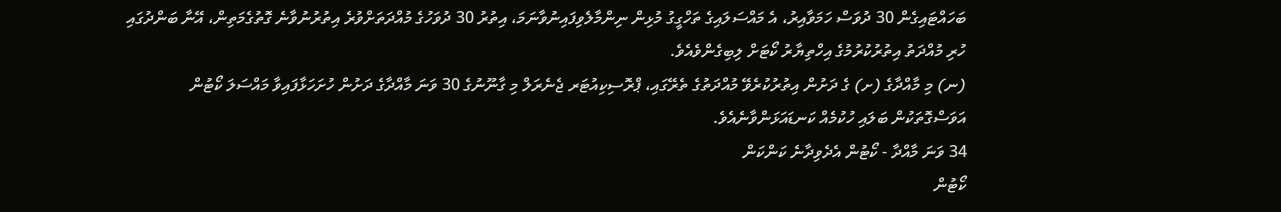ބަހައްޓައިގެން 30 ދުވަސް ހަމަވާއިރު، އެ މައްސަލައިގެ ތަހްގީގު މުޅިން ނިންމާލެވިފައިނުވާނަމަ، އިތުރު 30 ދުވަހުގެ މުއްދަތަށްވުރެ އިތުރުނުވާނެ ގޮތުގެމަތިން، އޭނާ ބަންދުގައި ހުރި މުއްދަތު އިތުރުކުރުމުގެ އިހްތިޔާރު ކޯޓަށް ލިބިގެންވެއެވެ.
(ނ) މި މާއްދާގެ (ށ) ގެ ދަށުން އިތުރުކުރެވޭ މުއްދަތުގެ ތެރޭގައި، ޕްރޮސިކިއުޓަރ ޖެނެރަލް މި ގާނޫނުގެ 30 ވަނަ މާއްދާގެ ދަށުން ހުށަހަޅާފައިވާ މައްސަލަ ކޯޓުން އަވަސްގޮތަކުން ބަލައި ހުކުމެއް ކަނޑައަޅަންވާނެއެވެ.
34 ވަނަ މާއްދާ - ކޯޓުން އެދެވިދާނެ ކަންކަން
ކޯޓުން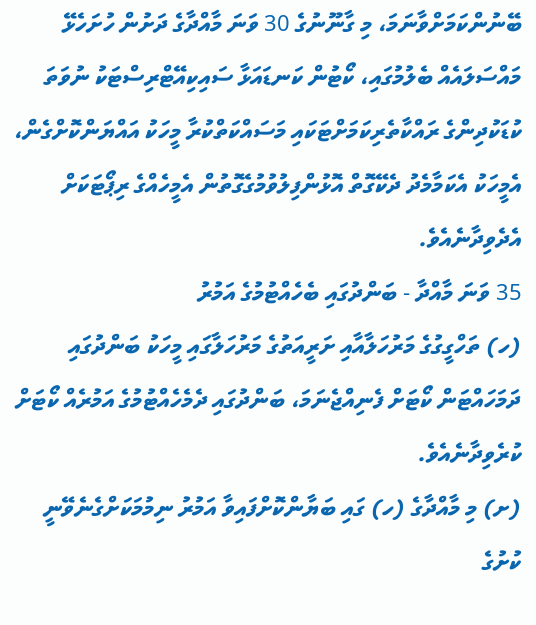ބޭނުންކަމަށްވާނަމަ، މި ގާނޫނުގެ 30 ވަނަ މާއްދާގެ ދަށުން ހުށަހެޅޭ މައްސަލައެއް ބެލުމުގައި، ކޯޓުން ކަނޑައަޅާ ސައިކިއޭޓްރިސްޓަކު ނުވަތަ ކުޑަކުދިންގެ ރައްކާތެރިކަމަށްޓަކައި މަސައްކަތްކުރާ މީހަކު އައްޔަންކޮށްގެން، އެމީހަކު އެކަމާމެދު ދެކޭގޮތް އޮޅުންފިލުވުމުގެގޮތުން އެމީހެއްގެ ރިޕޯޓަކަށް އެދެވިދާނެއެވެ.
35 ވަނަ މާއްދާ - ބަންދުގައި ބެހެއްޓުމުގެ އަމުރު
(ހ) ތަހްގީގުގެ މަރުހަލާއާއި ށަރީއަތުގެ މަރުހަލާގައި މީހަކު ބަންދުގައި ދަމަހައްޓަން ކޯޓަށް ފެނިއްޖެނަމަ، ބަންދުގައި ދެމެހެއްޓުމުގެ އަމުރެއް ކޯޓަށް ކުރެވިދާނެއެވެ.
(ށ) މި މާއްދާގެ (ހ) ގައި ބަޔާންކޮށްފައިވާ އަމުރު ނިމުމަކަށްގެނެވޭނީ ކުށުގެ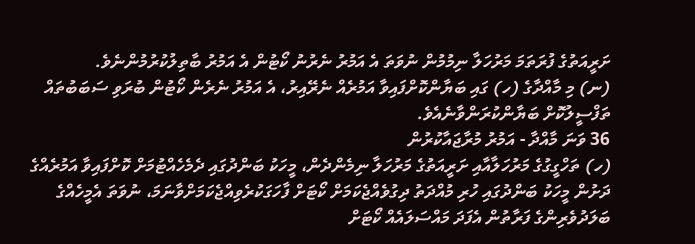ށަރީއަތުގެ ފުރަތަމަ މަރުހަލާ ނިމުމުން ނުވަތަ އެ އަމުރު ނެރުނު ކޯޓުން އެ އަމުރު ބާތިލުކުރުމުންނެވެ.
(ނ) މި މާއްދާގެ (ހ) ގައި ބަޔާންކޮށްފައިވާ އަމުރެއް ނެރޭއިރު، އެ އަމުރު ނެރެން ކޯޓުން ބުރަވި ސަބަބުތައް ތަފްސީލުކޮށް ބަޔާންކުރަންވާނެއެވެ.
36 ވަނަ މާއްދާ - އަމުރު މުރާޖައާކުރުން
(ހ) ތަހްގީގުގެ މަރުހަލާއާއި ށަރީއަތުގެ މަރުހަލާ ނިމެންދެން، މީހަކު ބަންދުގައި ދެމެހެއްޓުމަށް ކޮށްފައިވާ އަމުރެއްގެ ދަށުން މީހަކު ބަންދުގައި ހުރި މުއްދަތު ދިގުވެއްޖެކަމަށް ކޯޓަށް ފާހަގަކުރެވިއްޖެކަމަށްވާނަމަ، ނުވަތަ އެމީހެއްގެ ބަލަދުވެރިންގެ ފަރާތުން އެފަދަ މައްސަލައެއް ކޯޓަށް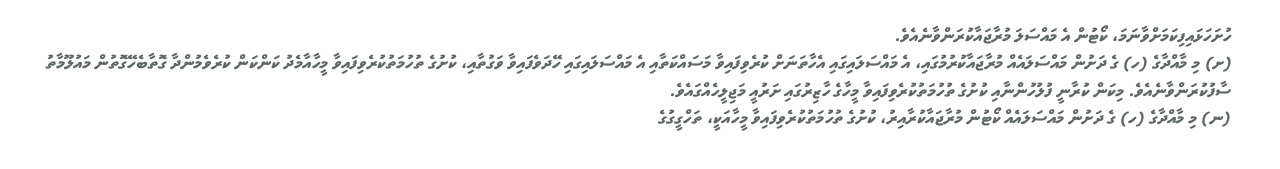ހުށަހަޅައިފިކަމަށްވާނަމަ، ކޯޓުން އެ މައްސަލަ މުރާޖައާކުރަންވާނެއެވެ.
(ށ) މި މާއްދާގެ (ހ) ގެ ދަށުން މައްސަލައެއް މުރާޖައާކުރުމުގައި، އެ މައްސަލައިގައި އެހާތަނަށް ކުރެވިފައިވާ މަސައްކަތާއި އެ މައްސަލައިގައި ހޭދަވެފައިވާ ވަގުތާއި، ކުށުގެ ތުހުމަތުކުރެވިފައިވާ މީހާއާމެދު ކަންކަން ކުރެވެމުންދާ ގޮތާބެހޭގޮތުން މައުލޫމާތު ސާފުކުރަންވާނެއެވެ. މިކަން ކުރާނީ ފުލުހުންނާއި ކުށުގެ ތުހުމަތުކުރެވިފައިވާ މީހާގެ ހާޒިރުގައި ށަރުއީ މަޖިލީހެއްގައެވެ.
(ނ) މި މާއްދާގެ (ހ) ގެ ދަށުން މައްސަލައެއް ކޯޓުން މުރާޖައާކުރާއިރު، ކުށުގެ ތުހުމަތުކުރެވިފައިވާ މީހާއަކީ، ތަހްގީގުގެ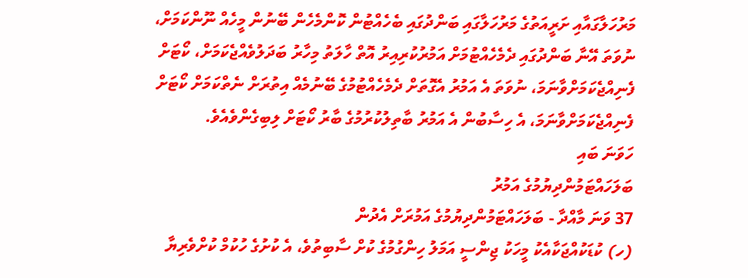މަރުހަލާގައާއި ށަރީއަތުގެ މަރުހަލާގައި ބަންދުގައި ބެހެއްޓުން ކޮންމެހެން ބޭނުން މީހެއް ނޫންކަމަށް، ނުވަތަ އޭނާ ބަންދުގައި ދެމެހެއްޓުމަށް އަމުރުކުރިއިރު އޮތް ހާލަތު މިހާރު ބަދަލުވެއްޖެކަމަށް، ކޯޓަށް ފެނިއްޖެކަމަށްވާނަމަ، ނުވަތަ އެ އަމުރު އެގޮތަށް ދެމެހެއްޓުމުގެ ބޭނުމެއް އިތުރަށް ނެތްކަމަށް ކޯޓަށް ފެނިއްޖެކަމަށްވާނަމަ، އެ ހިސާބުން އެ އަމުރު ބާތިލުކުރުމުގެ ބާރު ކޯޓަށް ލިބިގެންވެއެވެ.
ހަވަނަ ބައި
ބަލަހައްޓަމުންދިޔުމުގެ އަމުރު
37 ވަނަ މާއްދާ - ބަލަހައްޓަމުންދިޔުމުގެ އަމުރަށް އެދުން
(ހ) ކުޑަކުއްޖަކާއެކު މީހަކު ޖިންސީ އަމަލު ހިންގުމުގެ ކުށް ސާބިތުވެ، އެ ކުށުގެ ހުކުމް ކުށްވެރިޔާ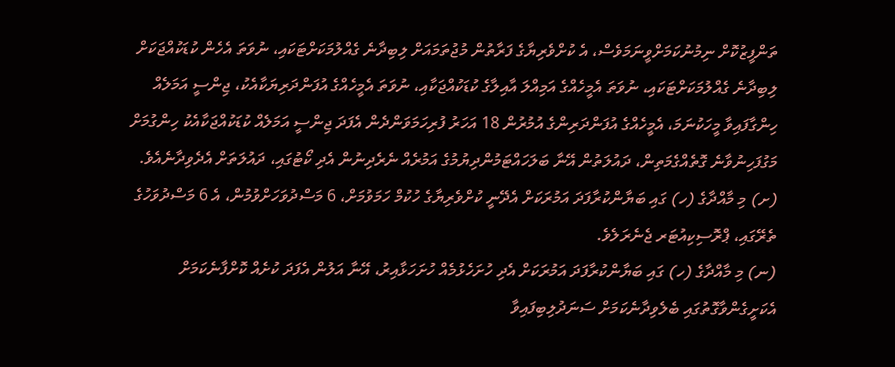ތަންފީޒުކޮށް ނިމުނުކަމަށްވީނަމަވެސް، އެ ކުށްވެރިޔާގެ ފަރާތުން މުޖުތަމައަށް ލިބިދާނެ ގެއްލުމަކަށްޓަކައި، ނުވަތަ އެހެން ކުޑަކުއްޖަކަށް ލިބިދާނެ ގެއްލުމަކަށްޓަކައި، ނުވަތަ އެމީހެއްގެ އަމިއްލަ އާއިލާގެ ކުޑަކުއްޖަކާއި، ނުވަތަ އެމީހެއްގެ އުފަންދަރިޔަކާއެކު، ޖިންސީ އަމަލެއް ހިންގާފައިވާ މީހަކުނަމަ، އެމީހެއްގެ އުފަންދަރިންގެ އުމުރުން 18 އަހަރު ފުރިހަމަވަންދެން އެފަދަ ޖިންސީ އަމަލެއް ކުޑަކުއްޖަކާއެކު ހިންގުމަށް މަގުފަހިނުވާނެ ގޮތެއްގެމަތިން، ދައުލަތުން އޭނާ ބަލަހައްޓަމުންދިޔުމުގެ އަމުރެއް ނެރެދިނުން އެދި ކޯޓުގައި، ދައުލަތަށް އެދެވިދާނެއެވެ.
(ށ) މި މާއްދާގެ (ހ) ގައި ބަޔާންކުރާފަދަ އަމުރަކަށް އެދޭނީ ކުށްވެރިޔާގެ ހުކުމް ހަމަވުމަށް، 6 މަސްދުވަހަށްވުމުން، އެ 6 މަސްދުވަހުގެ ތެރޭގައި، ޕްރޮސިކިއުޓަރ ޖެނެރަލެވެ.
(ނ) މި މާއްދާގެ (ހ) ގައި ބަޔާންކުރާފަދަ އަމުރަކަށް އެދި ހުށަހެޅުމެއް ހުށަހަޅާއިރު، އޭނާ އަލުން އެފަދަ ކުށެއް ކޮށްފާނެކަމަށް އެކަށީގެންވާގޮތުގައި ބެލެވިދާނެކަމަށް ސަނަދުލިބިފައިވާ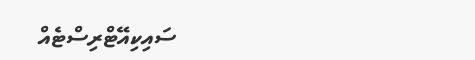ސައިކިއޭޓްރިސްޓެއް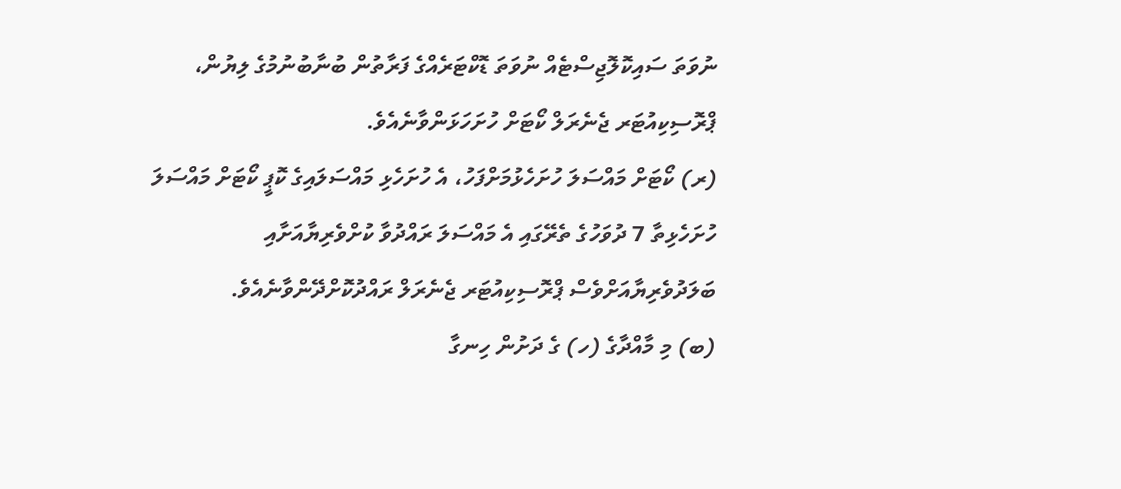ނުވަތަ ސައިކޮލޮޖިސްޓެއް ނުވަތަ ޑޮކްޓަރެއްގެ ފަރާތުން ބުނާބުނުމުގެ ލިޔުން، ޕްރޮސިކިއުޓަރ ޖެނެރަލް ކޯޓަށް ހުށަހަޅަންވާނެއެވެ.
(ރ) ކޯޓަށް މައްސަލަ ހުށަހެޅުމަށްފަހު، އެ ހުށަހެޅި މައްސަލައިގެ ކޮޕީ ކޯޓަށް މައްސަލަ ހުށަހެޅިތާ 7 ދުވަހުގެ ތެރޭގައި އެ މައްސަލަ ރައްދުވާ ކުށްވެރިޔާއަށާއި ބަލަދުވެރިޔާއަށްވެސް ޕްރޮސިކިއުޓަރ ޖެނެރަލް ރައްދުކޮށްދޭންވާނެއެވެ.
(ބ) މި މާއްދާގެ (ހ) ގެ ދަށުން ހިނގާ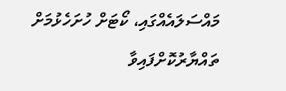މައްސަލައެއްގައި، ކޯޓަށް ހުށަހެޅުމަށް ތައްޔާރުކޮށްފައިވާ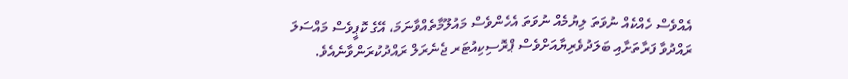އެއްވެސް ހެއްކެއް ނުވަތަ ލިޔުމެއް ނުވަތަ އެހެންވެސް މައުލޫމާތެއްވާނަމަ، އޭގެ ކޮޕީވެސް މައްސަލަ ރައްދުވާ ފަރާތަށާއި ބަލަދުވެރިޔާއަށްވެސް ޕްރޮސިކިއުޓަރ ޖެނެރަލް ރައްދުކުރަންވާނެއެވެ.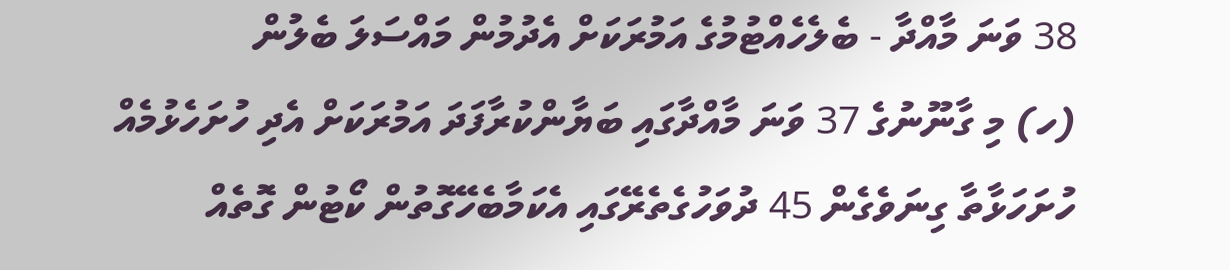38 ވަނަ މާއްދާ - ބެލެހެއްޓުމުގެ އަމުރަކަށް އެދުމުން މައްސަލަ ބެލުން
(ހ) މި ގާނޫނުގެ 37 ވަނަ މާއްދާގައި ބަޔާންކުރާފަދަ އަމުރަކަށް އެދި ހުށަހެޅުމެއް ހުށަހަޅާތާ ގިނަވެގެން 45 ދުވަހުގެތެރޭގައި އެކަމާބެހޭގޮތުން ކޯޓުން ގޮތެއް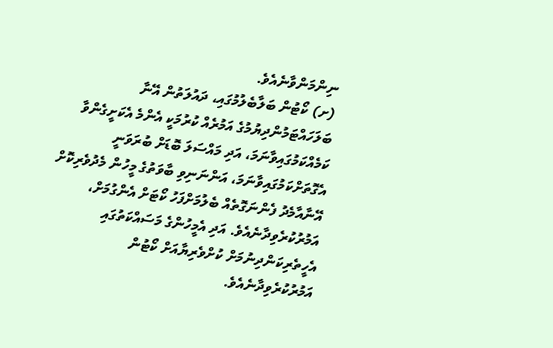ނިންމަންވާނެއެވެ.
(ށ) ކޯޓުން ބަލާބެލުމުގައި، ދައުލަތުން އޭނާ ބަލަހައްޓަމުންދިޔުމުގެ އަމުރެއް ކުރުމަކީ އެންމެ އެކަށީގެންވާ ކަމެއްކަމުގައިވާނަމަ، އަދި މައްސަލަ ބޮޑަށް ބުރަވަނީ އެގޮތަށްކަމުގައިވާނަމަ، އަންނަނިވި ބާވަތުގެ މީހުން މެދުވެރިކޮށް އޭނާއާމެދު ފެންނަގޮތެއް ބެލުމަށްފަހު ކޯޓަށް އެންގުމަށް، އަމުރުކުރެވިދާނެއެވެ. އަދި އެމީހުންގެ މަސައްކަތުގައި އެހީތެރިކަންދިނުމަށް ކުށްވެރިޔާއަށް ކޯޓުން އަމުރުކުރެވިދާނެއެވެ.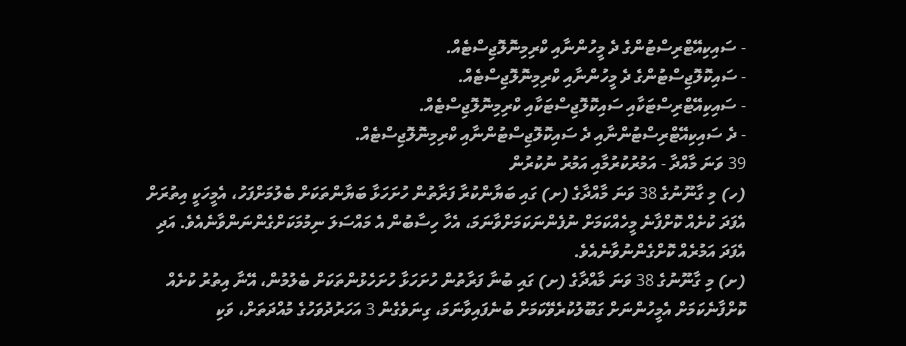- ސައިކިއޭޓްރިސްޓުންގެ ދެ މީހުންނާއި ކްރިމިނޮލޮޖިސްޓެއް.
- ސައިކޮލޮޖިސްޓުންގެ ދެ މީހުންނާއި ކްރިމިނޮލޮޖިސްޓެއް.
- ސައިކިއޭޓްރިސްޓަކާއި ސައިކޮލޮޖިސްޓަކާއި ކްރިމިނޮލޮޖިސްޓެއް.
- ދެ ސައިކިއޭޓްރިސްޓުންނާއި ދެ ސައިކޮލޮޖިސްޓުންނާއި ކްރިމިނޮލޮޖިސްޓެއް.
39 ވަނަ މާއްދާ - އަމުރުކުރުމާއި އަމުރު ނުކުރުން
(ހ) މި ގާނޫނުގެ 38 ވަނަ މާއްދާގެ (ށ) ގައި ބަޔާންކުރާ ފަރާތުން ހުށަހަޅާ ބަޔާންތަކަށް ބެލުމަށްފަހު، އެމީހަކީ އިތުރަށް އެފަދަ ކުށެއް ކޮށްފާނެ މީހެއްކަމަށް ނުފެންނަކަމަށްވާނަމަ، އެހާ ހިސާބުން އެ މައްސަލަ ނިމުމަކަށްގެންނަންވާނެއެވެ. އަދި އެފަދަ އަމުރެއް ކޮށްގެންނުވާނެއެވެ.
(ށ) މި ގާނޫނުގެ 38 ވަނަ މާއްދާގެ (ށ) ގައި ބުނާ ފަރާތުން ހުށަހަޅާ ހުށަހެޅުންތަކަށް ބެލުމުން، އޭނާ އިތުރު ކުށެއް ކޮށްފާނެކަމަށް އެމީހުންނަށް ގަބޫލުކުރެވޭކަމަށް ބުނެފައިވާނަމަ، ގިނަވެގެން 3 އަހަރުދުވަހުގެ މުއްދަތަށް، ވަކި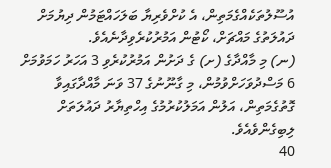އުސޫލުތަކެއްގެމަތިން، އެ ކުށްވެރިޔާ ބަލަހައްޓަމުން ދިޔުމަށް ދައުލަތުގެ މައްޗަށް، ކޯޓުން އަމުރުކުރެވިދާނެއެވެ.
(ނ) މި މާއްދާގެ (ށ) ގެ ދަށުން އަމުރުކުރެވި 3 އަހަރު ހަމަވުމަށް 6 މަސްދުވަހަށްވުމުން، މި ގާނޫނުގެ 37 ވަނަ މާއްދާގައިވާ ގޮތުގެމަތިން، އަލުން އަމަލުކުރުމުގެ އިހްތިޔާރު ދައުލަތަށް ލިބިގެންވެއެވެ.
40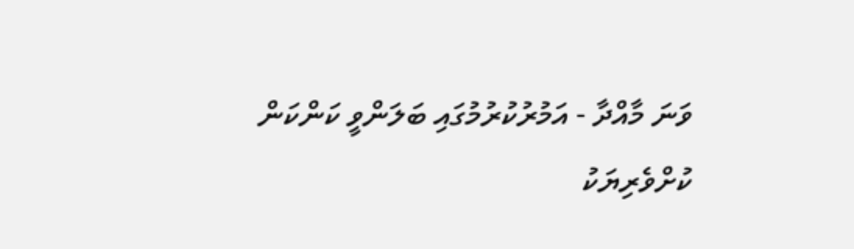ވަނަ މާއްދާ - އަމުރުކުރުމުގައި ބަލަންވީ ކަންކަން
ކުށްވެރިޔަކު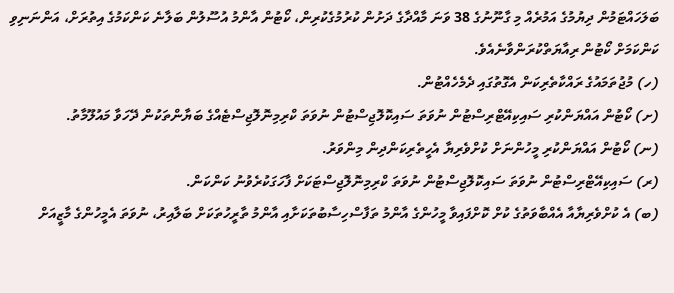ބަލަހައްޓަމުން ދިޔުމުގެ އަމުރެއް މި ގާނޫނުގެ 38 ވަނަ މާއްދާގެ ދަށުން ކުރުމުގެކުރިން، ކޯޓުން އާންމު އުސޫލުން ބަލާނެ ކަންކަމުގެ އިތުރަށް، އަންނަނިވި ކަންކަމަށް ކޯޓުން ރިއާޔަތްކުރަންވާނެއެވެ.
(ހ) މުޖުތަމައުގެ ރައްކާތެރިކަން އެގޮތުގައި ދެމެހެއްޓުން.
(ށ) ކޯޓުން އައްޔަންކުރި ސައިކިއޭޓްރިސްޓުން ނުވަތަ ސައިކޮލޮޖިސްޓުން ނުވަތަ ކްރިމިނޮލޮޖިސްޓެއްގެ ބަޔާންތަކުން ދޭހަވާ މައުލޫމާތު.
(ނ) ކޯޓުން އައްޔަންކުރި މީހުންނަށް ކުށްވެރިޔާ އެހީތެރިކަންދިން މިންވަރު.
(ރ) ސައިކިއޭޓްރިސްޓުން ނުވަތަ ސައިކޮލޮޖިސްޓުން ނުވަތަ ކްރިމިނޮލޮޖިސްޓަކަށް ފާހަގަކުރެވުނު ކަންކަން.
(ބ) އެ ކުށްވެރިޔާއާ އެއްބާވަތުގެ ކުށް ކޮށްފައިވާ މީހުންގެ އާންމު ތަފާސްހިސާބުތަކަށާއި އާންމު ތާރީހުތަކަށް ބަލާއިރު، ނުވަތަ އެމީހުންގެ މާޒީއަށް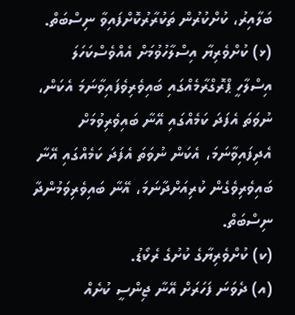ބަލާއިރު، ކުށްކުރުން ތަކުރާރުކޮށްފައިވާ ނިސްބަތް.
(ޅ) ކުށްވެރިޔާ އިސްލާހުވުމަށް އެއްވެސްކަހަލަ އިސްލާހީ ޕްރޮގްރާމެއްގައި ބައިވެރިވެފައިވާނަމަ އެކަން، ނުވަތަ އެފަދަ ކަމެއްގައި އޭނާ ބައިވެރިވުމަށް އެދިފައިވާނަމަ، އެކަން ނުވަތަ އެފަދަ ކަމެއްގައި އޭނާ ބައިވެރިވެގެން ކުރިއަށްދާނަމަ، އޭނާ ބައިވެރިވަމުންދާ ނިސްބަތް.
(ކ) ކުށްވެރިޔާގެ ކުށުގެ ރެކޯޑު.
(އ) ދެވަނަ ފަހަރަށް އޭނާ ޖިންސީ ކުށެއް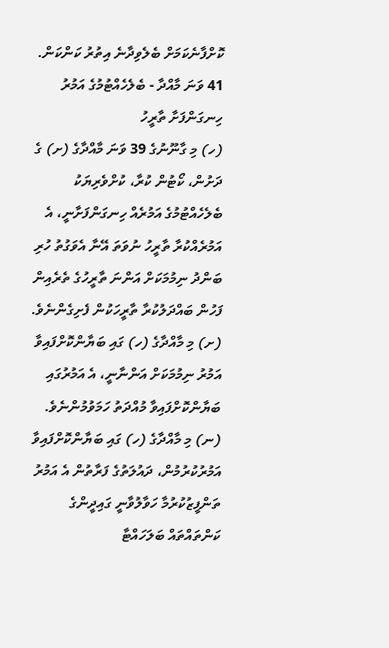ކޮށްފާނެކަމަށް ބެލެވިދާނެ އިތުރު ކަންކަން.
41 ވަނަ މާއްދާ - ބެލެހެއްޓުމުގެ އަމުރު ހިނގަންފަށާ ތާރީހު
(ހ) މި ގާނޫނުގެ 39 ވަނަ މާއްދާގެ (ށ) ގެ ދަށުން، ކޯޓުން ކުރާ، ކުށްވެރިޔަކު ބެލެހެއްޓުމުގެ އަމުރެއް ހިނގަންފަށާނީ، އެ އަމުރެއްކުރާ ތާރީހު ނުވަތަ އޭނާ އެވަގުތު ހުރި ބަންދު ނިމުމަކަށް އަންނަ ތާރީހުގެ ތެރެއިން ފަހުން ބައްދަލުކުރާ ތާރީހަކުން ފެށިގެންނެވެ.
(ށ) މި މާއްދާގެ (ހ) ގައި ބަޔާންކޮށްފައިވާ އަމުރު ނިމުމަކަށް އަންނާނީ، އެ އަމުރުގައި ބަޔާންކޮށްފައިވާ މުއްދަތު ހަމަވުމުންނެވެ.
(ނ) މި މާއްދާގެ (ހ) ގައި ބަޔާންކޮށްފައިވާ އަމުރުކުރުމުން، ދައުލަތުގެ ފަރާތުން އެ އަމުރު ތަންފީޒުކުރުމާ ހަވާލުވާނީ ގައިދީންގެ ކަންތައްތައް ބަލަހައްޓާ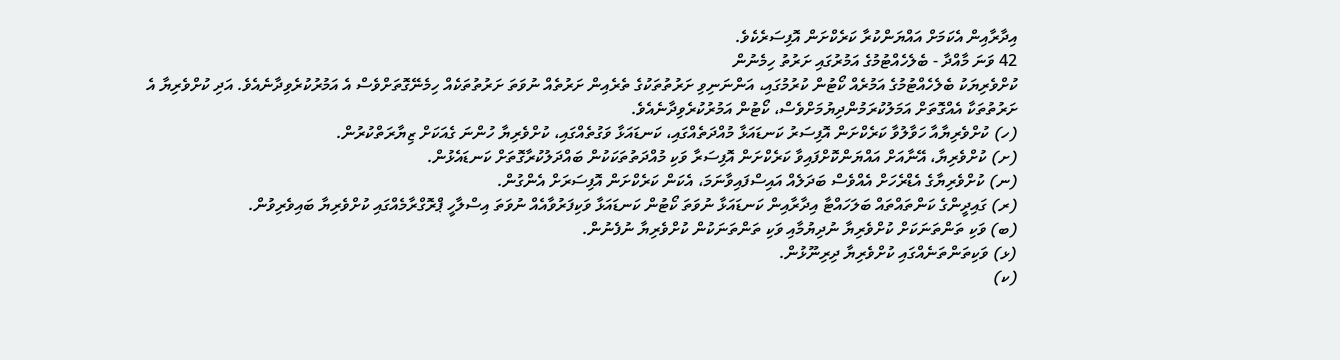އިދާރާއިން އެކަމަށް އައްޔަންކުރާ ކަރެކްށަން އޮފިސަރެކެވެ.
42 ވަނަ މާއްދާ - ބެލެހެއްޓުމުގެ އަމުރުގައި ށަރުތު ހިމެނުން
ކުށްވެރިޔަކު ބެލެހެއްޓުމުގެ އަމުރެއް ކޯޓުން ކުރުމުގައި، އަންނަނިވި ށަރުތުތަކުގެ ތެރެއިން ށަރުތެއް ނުވަތަ ށަރުތުތަކެއް ހިމެނޭގޮތަށްވެސް އެ އަމުރުކުރެވިދާނެއެވެ. އަދި ކުށްވެރިޔާ އެ ށަރުތުތަކާ އެއްގޮތަށް އަމަލުކުރަމުންދިޔުމަށްވެސް، ކޯޓުން އަމުރުކުރެވިދާނެއެވެ.
(ހ) ކުށްވެރިޔާއާ ހަވާލުވާ ކަރެކްށަން އޮފިސަރު ކަނޑައަޅާ މުއްދަތެއްގައި، ކަނޑައަޅާ ވަގުތެއްގައި، ކުށްވެރިޔާ ހުންނަ ގެއަކަށް ޒިޔާރަތްކުރުން.
(ށ) ކުށްވެރިޔާ، އޭނާއަށް އައްޔަންކޮށްފައިވާ ކަރެކްށަން އޮފިސަރާ ވަކި މުއްދަތުތަކަކުން ބައްދަލުކުރާގޮތަށް ކަނޑައެޅުން.
(ނ) ކުށްވެރިޔާގެ އެޑްރެހަށް އެއްވެސް ބަދަލެއް އައިސްފައިވާނަމަ، އެކަން ކަރެކްށަން އޮފިސަރަށް އެންގުން.
(ރ) ގައިދީންގެ ކަންތައްތައް ބަލަހައްޓާ އިދާރާއިން ކަނޑައަޅާ ނުވަތަ ކޯޓުން ކަނޑައަޅާ ވަކިފަރުވާއެއް ނުވަތަ އިސްލާހީ ޕްރޮގްރާމެއްގައި ކުށްވެރިޔާ ބައިވެރިވުން.
(ބ) ވަކި ތަންތަނަކަށް ކުށްވެރިޔާ ނުދިޔުމާއި ވަކި ތަންތަނަކުން ކުށްވެރިޔާ ނުފެނުން.
(ޅ) ވަކިތަންތަނެއްގައި ކުށްވެރިޔާ ދިރިނޫޅުން.
(ކ)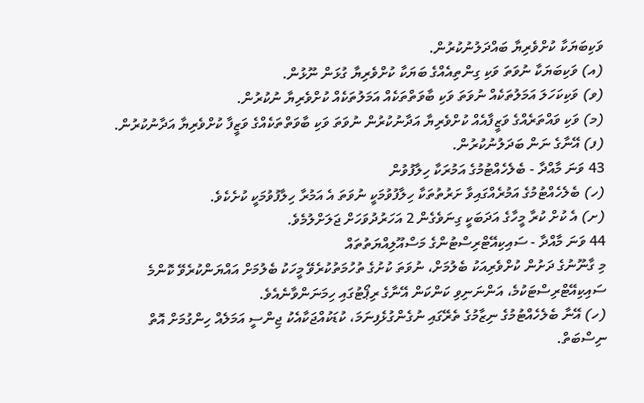ވަކިބަޔަކާ ކުށްވެރިޔާ ބައްދަލުނުކުރުން.
(އ) ވަކިބަޔަކާ ނުވަތަ ވަކި ގިންތިއެއްގެ ބަޔަކާ ކުށްވެރިޔާ ގުޅަން ނޫޅުން.
(ވ) ވަކިކަހަލަ އަމަލުތަކެއް ނުވަތަ ވަކި ބާވަތްތަކެއް އަމަލުތަކެއް ކުށްވެރިޔާ ނުކުރުން.
(މ) ވަކި ވައްތަރެއްގެ ވަޒީފާއެއް ކުށްވެރިޔާ އަދާނުކުރުން ނުވަތަ ވަކި ބާވަތްތަކެއްގެ ވަޒީފާ ކުށްވެރިޔާ އަދާނުކުރުން.
(ފ) އޭނާގެ ނަން ބަދަލުނުކުރުން.
43 ވަނަ މާއްދާ - ބެލެހެއްޓުމުގެ އަމުރަކާ ހިލާފުވުން
(ހ) ބެލެހެއްޓުމުގެ އަމުރެއްގައިވާ ށަރުތުތަކާ ހިލާފުވުމަކީ ނުވަތަ އެ އަމުރާ ހިލާފުވުމަކީ ކުށެކެވެ.
(ށ) އެ ކުށް ކުރާ މީހާގެ އަދަބަކީ ގިނަވެގެން 2 އަހަރުދުވަހަށް ޖަލަށްލުމެވެ.
44 ވަނަ މާއްދާ - ސައިކިއޭޓްރިސްޓުންގެ މަސްއޫލިއްޔަތުތައް
މި ގާނޫނުގެ ދަށުން ކުށްވެރިއަކު ބެލުމަށް، ނުވަތަ ކުށުގެ ތުހުމަތުކުރެވޭ މީހަކު ބެލުމަށް އައްޔަންކުރެވޭ ކޮންމެ ސައިކިއޭޓްރިސްޓަކުމެ، އަންނަނިވި ކަންކަން އޭނާގެ ރިޕޯޓުގައި ހިމަނަންވާނެއެވެ.
(ހ) އޭނާ ބެލެހެއްޓުމުގެ ނިޒާމުގެ ތެރޭގައި ނުގެންގުޅެފިނަމަ، ކުޑަކުއްޖަކާއެކު ޖިންސީ އަމަލެއް ހިންގުމަށް އޮތް ނިސްބަތް.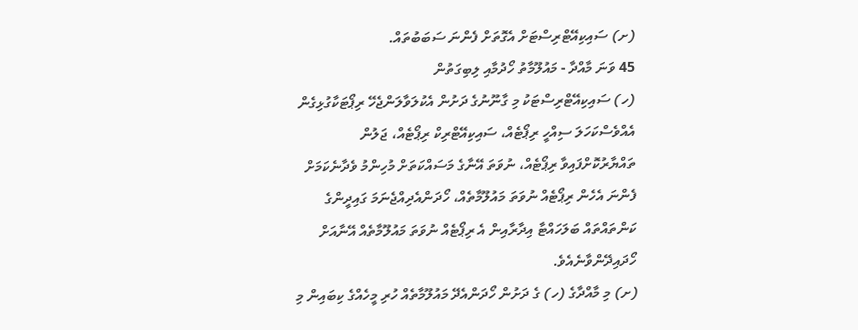(ށ) ސައިކިއޭޓްރިސްޓަށް އެގޮތަށް ފެންނަ ސަބަބުތައް.
45 ވަނަ މާއްދާ - މައުލޫމާތު ހޯދުމާއި ލިބިގަތުން
(ހ) ސައިކިއޭޓްރިސްޓަކު މި ގާނޫނުގެ ދަށުން އެކުލަވާލަންޖެހޭ ރިޕޯޓަކާގުޅިގެން އެއްވެސްކަހަލަ ސިއްހީ ރިޕޯޓެއް، ސައިކިއޭޓްރިކް ރިޕޯޓެއް، ޖަލުން ތައްޔާރުކޮށްފައިވާ ރިޕޯޓެއް، ނުވަތަ އޭނާގެ މަސައްކަތަށް މުހިންމު ވެދާނެކަމަށް ފެންނަ އެހެން ރިޕޯޓެއް ނުވަތަ މައުލޫމާތެއް، ހޯދަންއެދިއްޖެނަމަ ގައިދީންގެ ކަންތައްތައް ބަލަހައްޓާ އިދާރާއިން އެ ރިޕޯޓެއް ނުވަތަ މައުލޫމާތެއް އޭނާއަށް ހޯދައިދޭންވާނެއެވެ.
(ށ) މި މާއްދާގެ (ހ) ގެ ދަށުން ހޯދަންއެދޭ މައުލޫމާތެއް ހުރި މީހެއްގެ ކިބައިން މި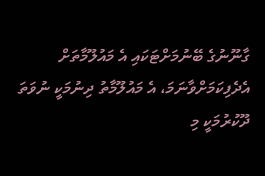ގާނޫނުގެ ބޭނުމަށްޓަކައި އެ މައުލޫމާތަށް އެދެފިކަމަށްވާނަމަ، އެ މައުލޫމާތު ދިނުމަކީ ނުވަތަ ދޫކުރުމަކީ މި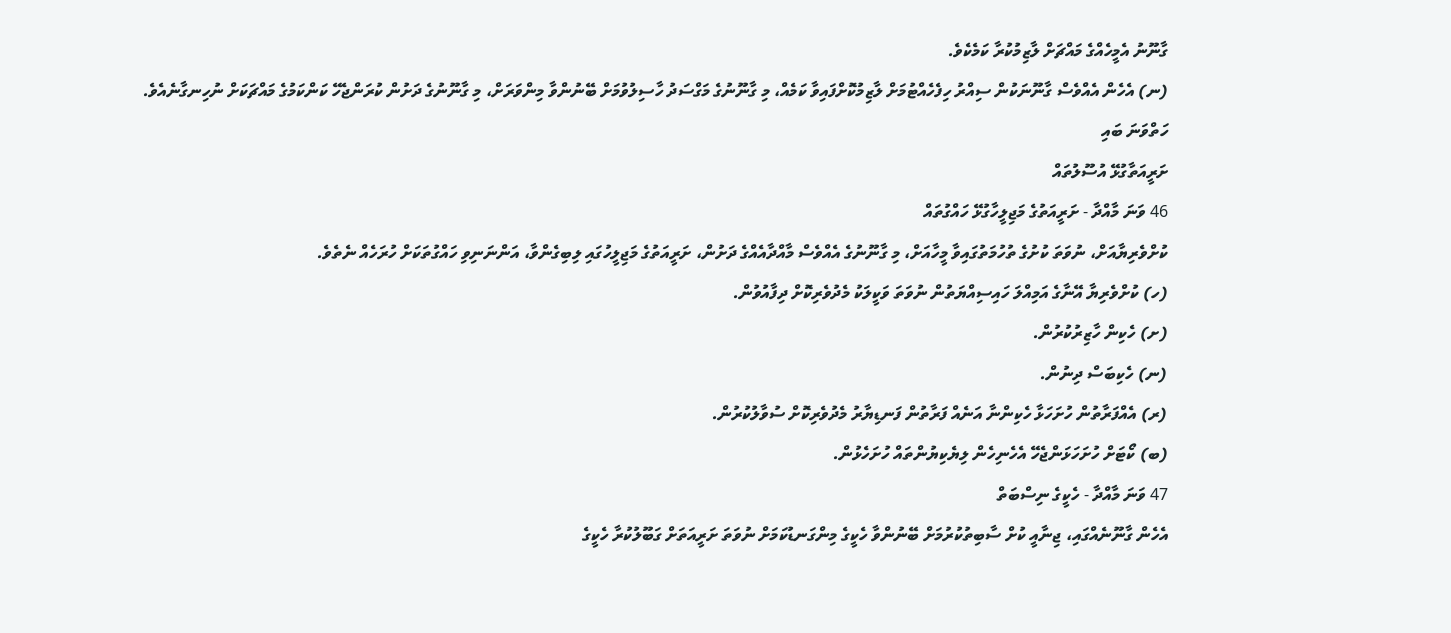ގާނޫނު އެމީހެއްގެ މައްޗަށް ލާޒިމުކުރާ ކަމެކެވެ.
(ނ) އެހެން އެއްވެސް ގާނޫނަކުން ސިއްރު ހިފެހެއްޓުމަށް ލާޒިމުކޮށްފައިވާ ކަމެއް، މި ގާނޫނުގެ މަގްސަދު ހާސިލުވުމަށް ބޭނުންވާ މިންވަރަށް، މި ގާނޫނުގެ ދަށުން ކުރަންޖެހޭ ކަންކަމުގެ މައްޗަކަށް ނުހިނގާނެއެވެ.
ހަތްވަނަ ބައި
ށަރީއަތާގުޅޭ އުސޫލުތައް
46 ވަނަ މާއްދާ - ށަރީއަތުގެ މަޖިލީހާގުޅޭ ހައްގުތައް
ކުށްވެރިޔާއަށް، ނުވަތަ ކުށުގެ ތުހުމަތުގައިވާ މީހާއަށް، މި ގާނޫނުގެ އެއްވެސް މާއްދާއެއްގެ ދަށުން، ށަރީއަތުގެ މަޖިލީހުގައި ލިބިގެންވާ، އަންނަނިވި ހައްގުތަކަށް ހުރަހެއް ނެތެވެ.
(ހ) ކުށްވެރިޔާ އޭނާގެ އަމިއްލަ ހައިސިއްޔަތުން ނުވަތަ ވަކީލަކު މެދުވެރިކޮށް ދިފާއުވުން.
(ށ) ހެކިން ހާޒިރުކުރުން.
(ނ) ހެކިބަސް ދިނުން.
(ރ) އެއްފަރާތުން ހުށަހަޅާ ހެކިންނާ އަނެއް ފަރާތުން ފަނޑިޔާރު މެދުވެރިކޮށް ސުވާލުކުރުން.
(ބ) ކޯޓަށް ހުށަހަޅަންޖެހޭ އެހެނިހެން ލިޔެކިޔުންތައް ހުށަހެޅުން.
47 ވަނަ މާއްދާ - ހެކީގެ ނިސްބަތް
އެހެން ގާނޫނެއްގައި، ޖިނާއީ ކުށް ސާބިތުކުރުމަށް ބޭނުންވާ ހެކީގެ މިންގަނޑުކަމަށް ނުވަތަ ށަރީއަތަށް ގަބޫލުކުރާ ހެކީގެ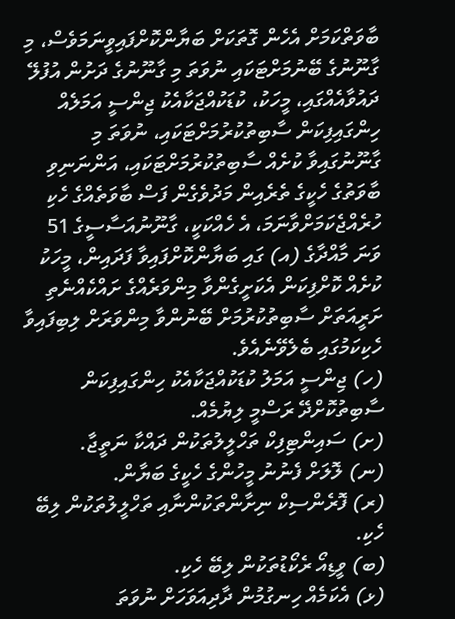ބާވަތްކަމަށް އެހެން ގޮތަކަށް ބަޔާންކޮށްފައިވީނަމަވެސް، މި ގާނޫނުގެ ބޭނުމަށްޓަކައި ނުވަތަ މި ގާނޫނުގެ ދަށުން އުފުލޭ ދައުވާއެއްގައި، މީހަކު، ކުޑަކުއްޖަކާއެކު ޖިންސީ އަމަލެއް ހިންގައިފިކަން ސާބިތުކުރުމަށްޓަކައި، ނުވަތަ މި ގާނޫނުގައިވާ ކުށެއް ސާބިތުކުރުމަށްޓަކައި، އަންނަނިވި ބާވަތުގެ ހެކީގެ ތެރެއިން މަދުވެގެން ފަސް ބާވަތެއްގެ ހެކި ހުރެއްޖެކަމަށްވާނަމަ، އެ ހެއްކަކީ، ގާނޫނުއަސާސީގެ 51 ވަނަ މާއްދާގެ (އ) ގައި ބަޔާންކޮށްފައިވާ ފަދައިން، މީހަކު ކުށެއް ކޮށްފިކަން އެކަށީގެންވާ މިންވަރެއްގެ ށައްކެއްނެތި ށަރީއަތަށް ސާބިތުކުރުމަށް ބޭނުންވާ މިންވަރަށް ލިބިފައިވާ ހެކިކަމުގައި ބެލެވޭނެއެވެ.
(ހ) ޖިންސީ އަމަލު ކުޑަކުއްޖަކާއެކު ހިންގައިފިކަން ސާބިތުކޮށްދޭ ރަސްމީ ލިޔުމެއް.
(ށ) ސައިންޓިފިކް ތަހްލީލުތަކުން ދައްކާ ނަތީޖާ.
(ނ) ލޮލަށް ފެނުނު މީހުންގެ ހެކީގެ ބަޔާން.
(ރ) ފޮރެންސިކް ނިށާންތަކުންނާއި ތަހްލީލުތަކުން ލިބޭ ހެކި.
(ބ) ވީޑިއޯ ރެކޯޑުތަކުން ލިބޭ ހެކި.
(ޅ) އެކަމެއް ހިނގުމުން ދާދިއަވަހަށް ނުވަތަ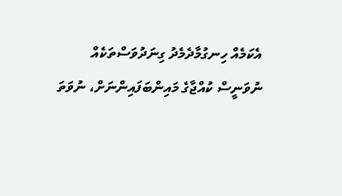އެކަމެއް ހިނގުމާދެމެދު ގިނަދުވަސްތަކެއް ނުވަނީސް ކުއްޖާގެ މައިންބަފައިންނަށް، ނުވަތަ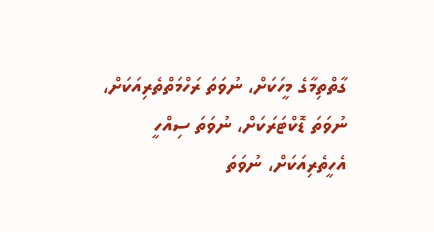ގާތްތިމާގެ މީހަކަށް، ނުވަތަ ރަހްމަތްތެރިއަކަށް، ނުވަތަ ޑޮކްޓަރަކަށް، ނުވަތަ ސިއްހީ އެހީތެރިއަކަށް، ނުވަތަ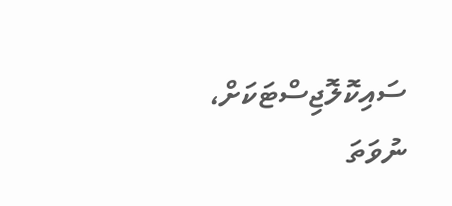ސައިކޮލޮޖިސްޓަކަށް، ނުވަތަ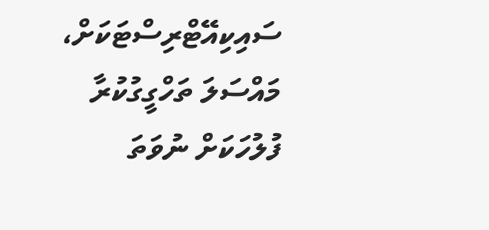ސައިކިއޭޓްރިސްޓަކަށް، މައްސަލަ ތަހްގީގުކުރާ ފުލުހަކަށް ނުވަތަ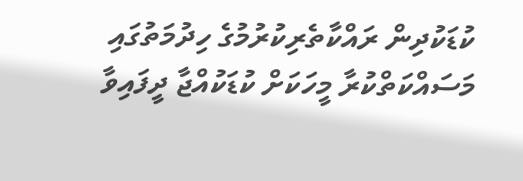ކުޑަކުދިން ރައްކާތެރިކުރުމުގެ ހިދުމަތުގައި މަސައްކަތްކުރާ މީހަކަށް ކުޑަކުއްޖާ ދީފައިވާ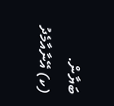ބަޔާން.
(ކ) އޭނާއާމެދު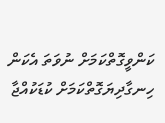ކަންވީގޮތްކަމަށް ނުވަތަ އެކަން ހިނގާދިޔަގޮތްކަމަށް ކުޑަކުއްޖާ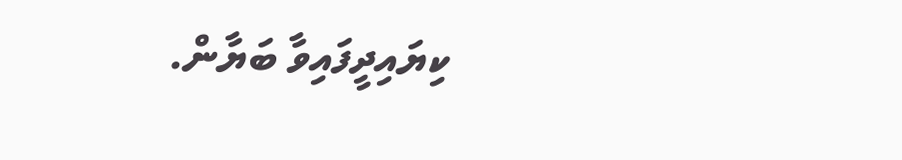ކިޔައިދީފައިވާ ބަޔާން.